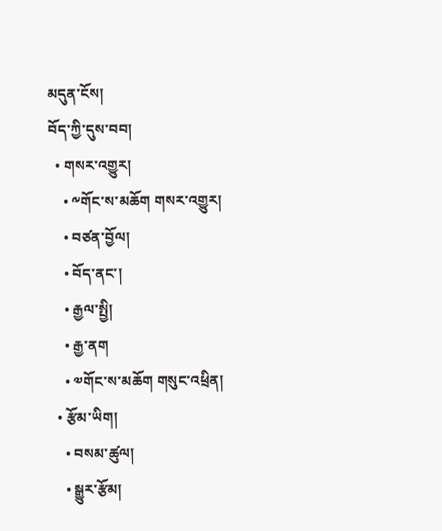མདུན་ངོས།
བོད་ཀྱི་དུས་བབ།
  • གསར་འགྱུར།
    • ༸གོང་ས་མཆོག གསར་འགྱུར།
    • བཙན་བྱོལ།
    • བོད་ནང་།
    • རྒྱལ་སྤྱི།
    • རྒྱ་ནག
    • ༧གོང་ས་མཆོག གསུང་འཕྲིན།
  • རྩོམ་ཡིག།
    • བསམ་ཚུལ།
    • སྒྱུར་རྩོམ།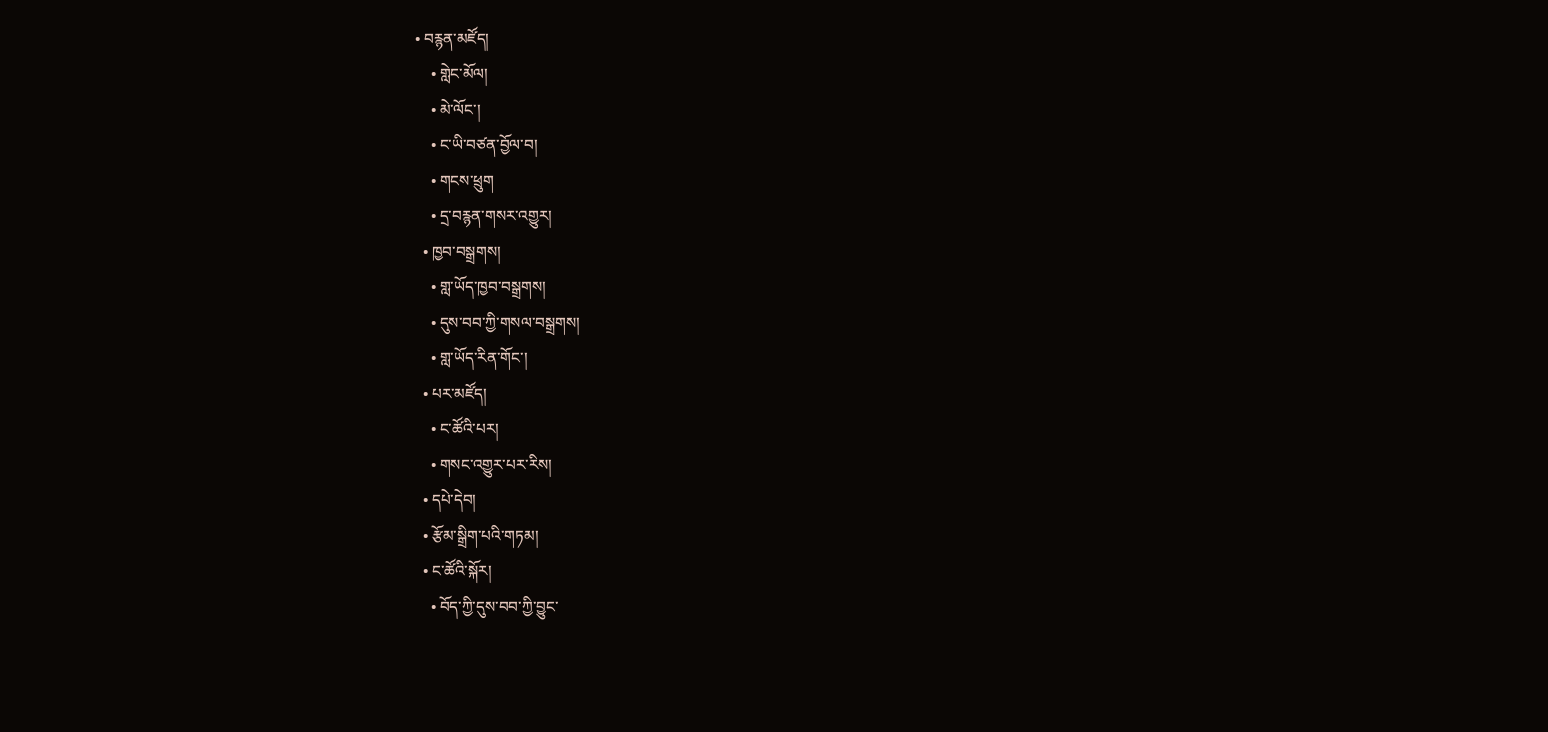• བརྙན་མཛོད།
    • གླེང་མོལ།
    • མེ་ལོང་།
    • ང་ཡི་བཙན་བྱོལ་བ།
    • གངས་ཕྲུག
    • དྲ་བརྙན་གསར་འགྱུར།
  • ཁྱབ་བསྒྲགས།
    • གླ་ཡོད་ཁྱབ་བསྒྲགས།
    • དུས་བབ་ཀྱི་གསལ་བསྒྲགས།
    • གླ་ཡོད་རིན་གོང་།
  • པར་མཛོད།
    • ང་ཚོའི་པར།
    • གསང་འགྱུར་པར་རིས།
  • དཔེ་དེབ།
  • རྩོམ་སྒྲིག་པའི་གཏམ།
  • ང་ཚོའི་སྐོར།
    • བོད་ཀྱི་དུས་བབ་ཀྱི་བྱུང་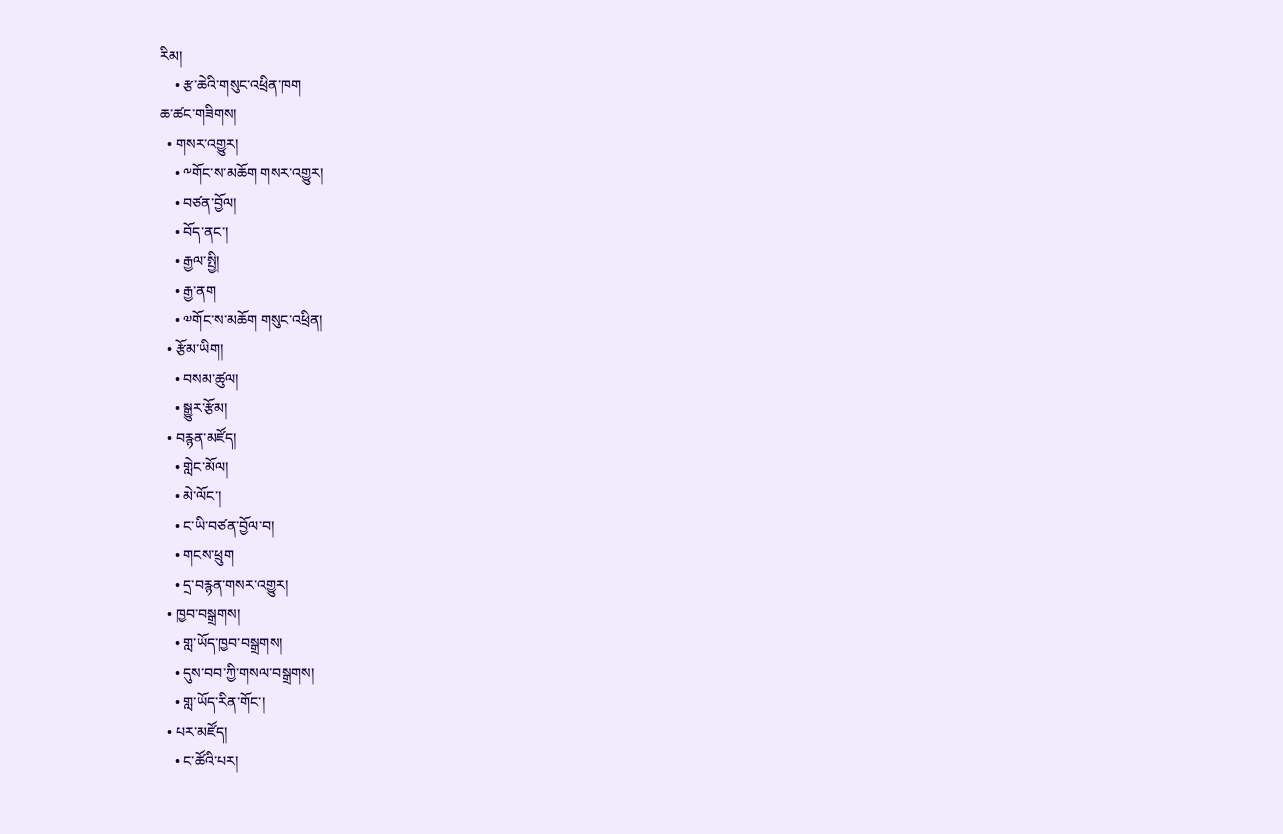རིམ།
    • རྩ་ཆེའི་གསུང་འཕྲིན་ཁག
ཆ་ཚང་གཟིགས།
  • གསར་འགྱུར།
    • ༸གོང་ས་མཆོག གསར་འགྱུར།
    • བཙན་བྱོལ།
    • བོད་ནང་།
    • རྒྱལ་སྤྱི།
    • རྒྱ་ནག
    • ༧གོང་ས་མཆོག གསུང་འཕྲིན།
  • རྩོམ་ཡིག།
    • བསམ་ཚུལ།
    • སྒྱུར་རྩོམ།
  • བརྙན་མཛོད།
    • གླེང་མོལ།
    • མེ་ལོང་།
    • ང་ཡི་བཙན་བྱོལ་བ།
    • གངས་ཕྲུག
    • དྲ་བརྙན་གསར་འགྱུར།
  • ཁྱབ་བསྒྲགས།
    • གླ་ཡོད་ཁྱབ་བསྒྲགས།
    • དུས་བབ་ཀྱི་གསལ་བསྒྲགས།
    • གླ་ཡོད་རིན་གོང་།
  • པར་མཛོད།
    • ང་ཚོའི་པར།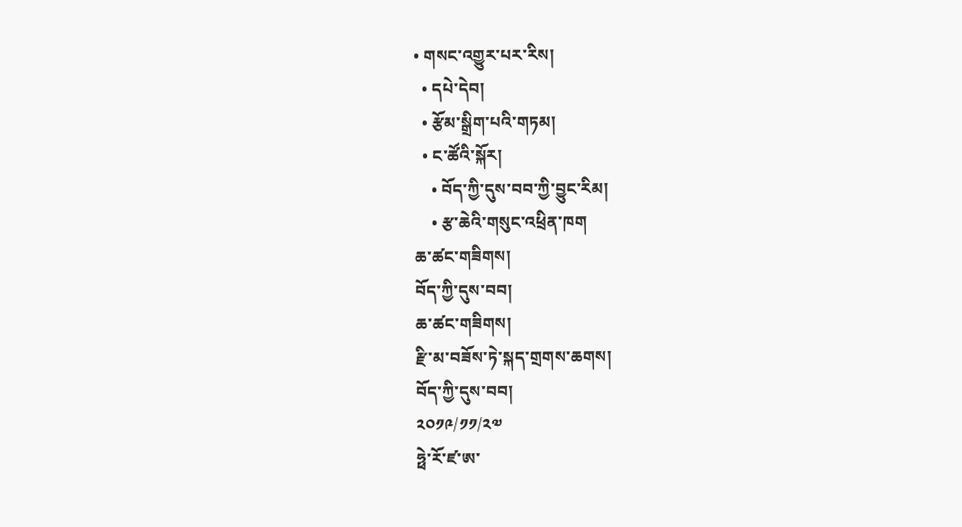• གསང་འགྱུར་པར་རིས།
  • དཔེ་དེབ།
  • རྩོམ་སྒྲིག་པའི་གཏམ།
  • ང་ཚོའི་སྐོར།
    • བོད་ཀྱི་དུས་བབ་ཀྱི་བྱུང་རིམ།
    • རྩ་ཆེའི་གསུང་འཕྲིན་ཁག
ཆ་ཚང་གཟིགས།
བོད་ཀྱི་དུས་བབ།
ཆ་ཚང་གཟིགས།
རྫི་མ་བཟོས་ཏེ་སྐད་གྲགས་ཆགས།
བོད་ཀྱི་དུས་བབ།
༢༠༡༩/༡༡/༢༧
ཧྥེ་རོ་ཛ་ཨ་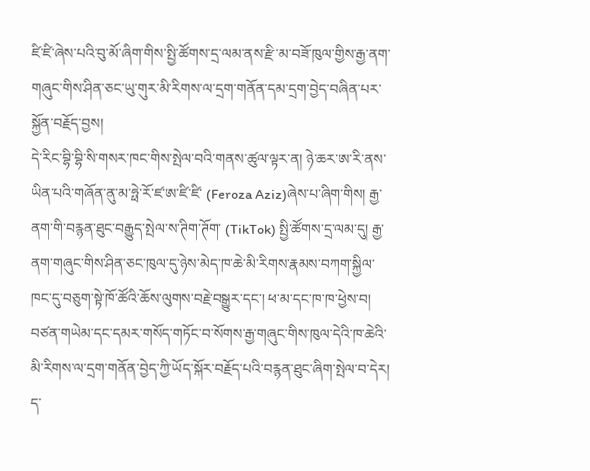ཛི་ཛི་ཞེས་པའི་བུ་མོ་ཞིག་གིས་སྤྱི་ཚོགས་དྲ་ལམ་ནས་རྫི་མ་བཟོ་ཁུལ་གྱིས་རྒྱ་ནག་གཞུང་གིས་ཤིན་ཅང་ཡུ་གུར་མི་རིགས་ལ་དྲག་གནོན་དམ་དྲག་བྱེད་བཞིན་པར་སྐྱོན་བརྗོད་བྱས།
དེ་རིང་བྷི་བྷི་སི་གསར་ཁང་གིས་སྤེལ་བའི་གནས་ཚུལ་ལྟར་ན། ཉེ་ཆར་ཨ་རི་ནས་ཡིན་པའི་གཞོན་ནུ་མ་ཧྥེ་རོ་ཛ་ཨ་ཛི་ཛི་ (Feroza Aziz)ཞེས་པ་ཞིག་གིས། རྒྱ་ནག་གི་བརྙན་ཐུང་བརྒྱུད་སྤེལ་ས་ཊིག་ཊོག་ (TikTok) སྤྱི་ཚོགས་དྲ་ལམ་དུ། རྒྱ་ནག་གཞུང་གིས་ཤིན་ཅང་ཁུལ་དུ་ཉེས་མེད་ཁ་ཆེ་མི་རིགས་རྣམས་བཀག་སྐྱིལ་ཁང་དུ་བཅུག་སྟེ་ཁོ་ཚོའི་ཆོས་ལུགས་བརྗེ་བསྒྱུར་དང་། ཕ་མ་དང་ཁ་ཁ་ཕྱེས་བ། བཙན་གཡེམ་དང་དམར་གསོད་གཏོང་བ་སོགས་རྒྱ་གཞུང་གིས་ཁུལ་དེའི་ཁ་ཆེའི་མི་རིགས་ལ་དྲག་གནོན་བྱེད་ཀྱི་ཡོད་སྐོར་བརྗོད་པའི་བརྙན་ཐུང་ཞིག་སྤེལ་བ་དེར། ད་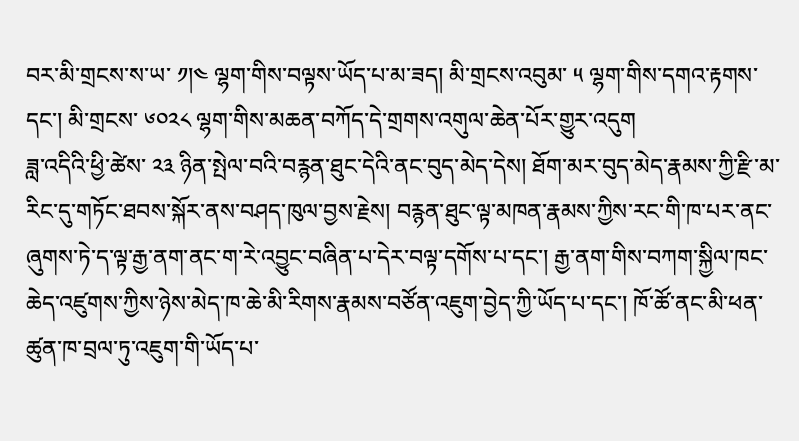བར་མི་གྲངས་ས་ཡ་ ༡།༤ ལྷག་གིས་བལྟས་ཡོད་པ་མ་ཟད། མི་གྲངས་འབུམ་ ༥ ལྷག་གིས་དགའ་རྟགས་དང་། མི་གྲངས་ ༦༠༢༨ ལྷག་གིས་མཆན་བཀོད་དེ་གྲགས་འགུལ་ཆེན་པོར་གྱུར་འདུག
ཟླ་འདིའི་ཕྱི་ཚེས་ ༢༣ ཉིན་སྤེལ་བའི་བརྙན་ཐུང་དེའི་ནང་བུད་མེད་དེས། ཐོག་མར་བུད་མེད་རྣམས་ཀྱི་རྫི་མ་རིང་དུ་གཏོང་ཐབས་སྐོར་ནས་བཤད་ཁུལ་བྱས་རྗེས། བརྙན་ཐུང་ལྟ་མཁན་རྣམས་ཀྱིས་རང་གི་ཁ་པར་ནང་ཞུགས་ཏེ་ད་ལྟ་རྒྱ་ནག་ནང་ག་རེ་འབྱུང་བཞིན་པ་དེར་བལྟ་དགོས་པ་དང་། རྒྱ་ནག་གིས་བཀག་སྐྱིལ་ཁང་ཆེད་འཛུགས་ཀྱིས་ཉེས་མེད་ཁ་ཆེ་མི་རིགས་རྣམས་བཙོན་འཇུག་བྱེད་ཀྱི་ཡོད་པ་དང་། ཁོ་ཚོ་ནང་མི་ཕན་ཚུན་ཁ་བྲལ་ཏུ་འཇུག་གི་ཡོད་པ་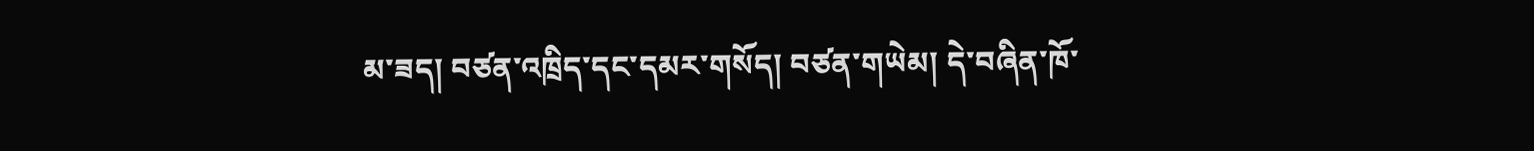མ་ཟད། བཙན་འཁྲིད་དང་དམར་གསོད། བཙན་གཡེམ། དེ་བཞིན་ཁོ་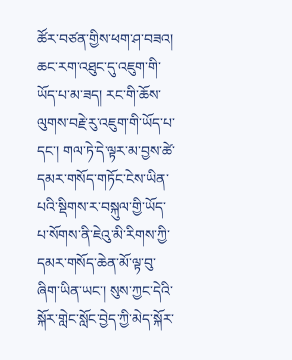ཚོར་བཙན་གྱིས་ཕག་ཤ་བཟའ། ཆང་རག་འཐུང་དུ་འཇུག་གི་ཡོད་པ་མ་ཟད། རང་གི་ཆོས་ལུགས་བརྗེ་རུ་འཇུག་གི་ཡོད་པ་དང་། གལ་ཏེ་དེ་ལྟར་མ་བྱས་ཚེ་དམར་གསོད་གཏོང་ངེས་ཡིན་པའི་སྡིགས་ར་བསྐུལ་གྱི་ཡོད་པ་སོགས་ནི་ཇེའུ་མི་རིགས་ཀྱི་དམར་གསོད་ཆེན་མོ་ལྟ་བུ་ཞིག་ཡིན་ཡང་། སུས་ཀྱང་དེའི་སྐོར་གླེང་སློང་བྱེད་ཀྱི་མེད་སྐོར་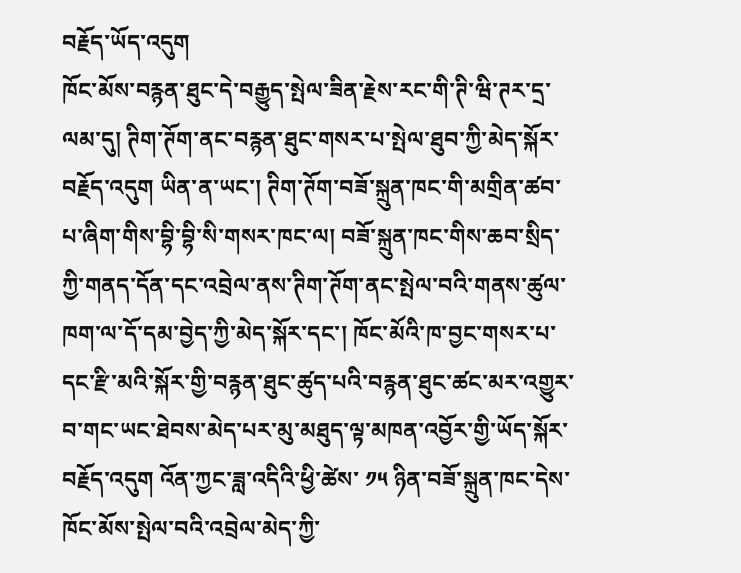བརྗོད་ཡོད་འདུག
ཁོང་མོས་བརྙན་ཐུང་དེ་བརྒྱུད་སྤེལ་ཟིན་རྗེས་རང་གི་ཊི་ཝི་ཊར་དྲ་ལམ་དུ། ཊིག་ཊོག་ནང་བརྙན་ཐུང་གསར་པ་སྤེལ་ཐུབ་ཀྱི་མེད་སྐོར་བརྗོད་འདུག ཡིན་ན་ཡང་། ཊིག་ཊོག་བཟོ་སྐྲུན་ཁང་གི་མགྲིན་ཚབ་པ་ཞིག་གིས་བྷི་བྷི་སི་གསར་ཁང་ལ། བཟོ་སྐྲུན་ཁང་གིས་ཆབ་སྲིད་ཀྱི་གནད་དོན་དང་འབྲེལ་ནས་ཊིག་ཊོག་ནང་སྤེལ་བའི་གནས་ཚུལ་ཁག་ལ་དོ་དམ་བྱེད་ཀྱི་མེད་སྐོར་དང་། ཁོང་མོའི་ཁ་བྱང་གསར་པ་དང་རྫི་མའི་སྐོར་གྱི་བརྙན་ཐུང་ཚུད་པའི་བརྙན་ཐུང་ཚང་མར་འགྱུར་བ་གང་ཡང་ཐེབས་མེད་པར་མུ་མཐུད་ལྟ་མཁན་འབྱོར་གྱི་ཡོད་སྐོར་བརྗོད་འདུག འོན་ཀྱང་ཟླ་འདིའི་ཕྱི་ཚེས་ ༡༥ ཉིན་བཟོ་སྐྲུན་ཁང་དེས་ཁོང་མོས་སྤེལ་བའི་འབྲེལ་མེད་ཀྱི་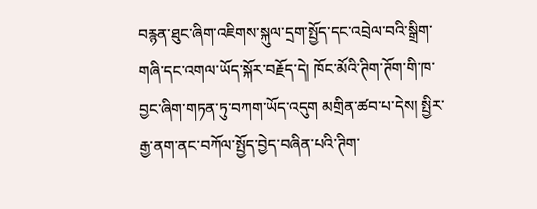བརྙན་ཐུང་ཞིག་འཇིགས་སྐུལ་དྲག་སྤྱོད་དང་འབྲེལ་བའི་སྒྲིག་གཞི་དང་འགལ་ཡོད་སྐོར་བརྗོད་དེ། ཁོང་མོའི་ཊིག་ཊོག་གི་ཁ་བྱང་ཞིག་གཏན་ཏུ་བཀག་ཡོད་འདུག མགྲིན་ཚབ་པ་དེས། སྤྱིར་རྒྱ་ནག་ནང་བཀོལ་སྤྱོད་བྱེད་བཞིན་པའི་ཊིག་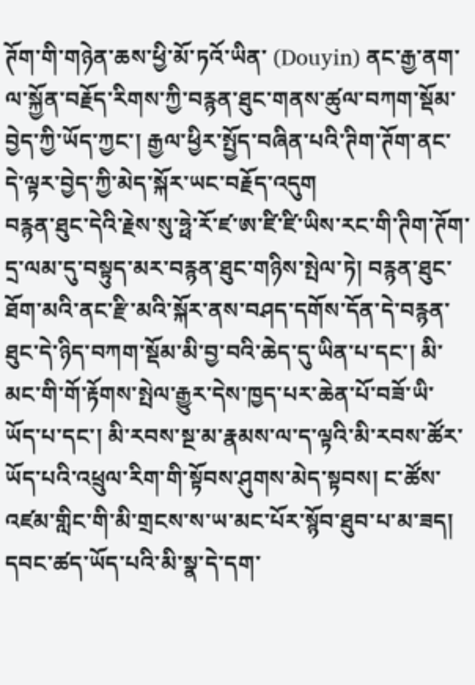ཊོག་གི་གཉེན་ཆས་ཕྱི་མོ་ཏའོ་ཡིན་ (Douyin) ནང་རྒྱ་ནག་ལ་སྐྱོན་བརྗོད་རིགས་ཀྱི་བརྙན་ཐུང་གནས་ཚུལ་བཀག་སྡོམ་བྱེད་ཀྱི་ཡོད་ཀྱང་། རྒྱལ་ཕྱིར་སྤྱོད་བཞིན་པའི་ཊིག་ཊོག་ནང་དེ་ལྟར་བྱེད་ཀྱི་མེད་སྐོར་ཡང་བརྗོད་འདུག
བརྙན་ཐུང་དེའི་རྗེས་སུ་ཧྥེ་རོ་ཛ་ཨ་ཛི་ཛི་ཡིས་རང་གི་ཊིག་ཊོག་དྲ་ལམ་དུ་བསྟུད་མར་བརྙན་ཐུང་གཉིས་སྤེལ་ཏེ། བརྙན་ཐུང་ཐོག་མའི་ནང་རྫི་མའི་སྐོར་ནས་བཤད་དགོས་དོན་དེ་བརྙན་ཐུང་དེ་ཉིད་བཀག་སྡོམ་མི་བྱ་བའི་ཆེད་དུ་ཡིན་པ་དང་། མི་མང་གི་གོ་རྟོགས་སྤེལ་རྒྱུར་དེས་ཁྱད་པར་ཆེན་པོ་བཟོ་ཡི་ཡོད་པ་དང་། མི་རབས་སྔ་མ་རྣམས་ལ་ད་ལྟའི་མི་རབས་ཚོར་ཡོད་པའི་འཕྲུལ་རིག་གི་སྟོབས་ཤུགས་མེད་སྟབས། ང་ཚོས་འཛམ་གླིང་གི་མི་གྲངས་ས་ཡ་མང་པོར་སྙོབ་ཐུབ་པ་མ་ཟད། དབང་ཚད་ཡོད་པའི་མི་སྣ་དེ་དག་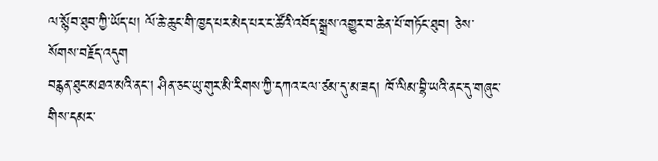ལ་སྙོབ་ཐུབ་ཀྱི་ཡོད་པ། ལོ་ཆེ་ཆུང་གི་ཁྱད་པར་མེད་པར་ང་ཚོའི་འབོད་སྒྲས་འགྱུར་བ་ཆེན་པོ་གཏོང་ཐུབ། ཅེས་སོགས་བརྗོད་འདུག
བརྙན་ཐུང་མཐའ་མའི་ནང་། ཤིན་ཅང་ཡུ་གུར་མི་རིགས་ཀྱི་དཀའ་ངལ་ཙམ་དུ་མ་ཟད། ཁོ་ལིམ་བྷི་ཡའི་ནང་དུ་གཞུང་གིས་དམར་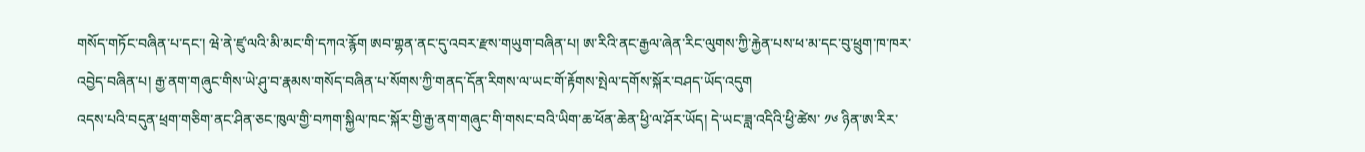གསོད་གཏོང་བཞིན་པ་དང་། ཝེ་ནེ་ཛུ་ལའི་མི་མང་གི་དཀའ་རྙོག ཨབ་གྷན་ནང་དུ་འབར་རྫས་གཡུག་བཞིན་པ། ཨ་རིའི་ནང་རྒྱལ་ཞེན་རིང་ལུགས་ཀྱི་རྐྱེན་པས་ཕ་མ་དང་བུ་ཕྲུག་ཁ་ཁར་འབྱེད་བཞིན་པ། རྒྱ་ནག་གཞུང་གིས་ཡེ་ཤུ་བ་རྣམས་གསོད་བཞིན་པ་སོགས་ཀྱི་གནད་དོན་རིགས་ལ་ཡང་གོ་རྟོགས་སྤེལ་དགོས་སྐོར་བཤད་ཡོད་འདུག
འདས་པའི་བདུན་ཕྲག་གཅིག་ནང་ཤིན་ཅང་ཁུལ་གྱི་བཀག་སྐྱིལ་ཁང་སྐོར་གྱི་རྒྱ་ནག་གཞུང་གི་གསང་བའི་ཡིག་ཆ་ཕོན་ཆེན་ཕྱི་ལ་ཤོར་ཡོད། དེ་ཡང་ཟླ་འདིའི་ཕྱི་ཚེས་ ༡༦ ཉིན་ཨ་རིར་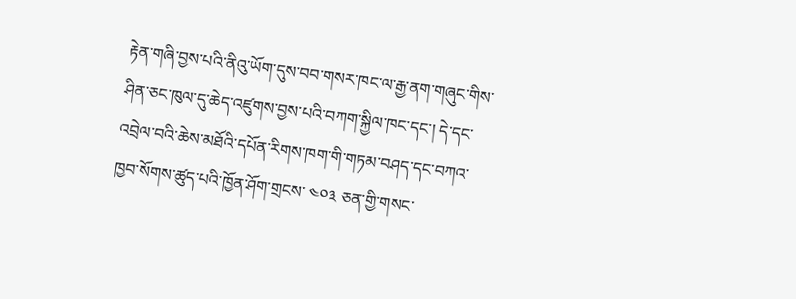རྟེན་གཞི་བྱས་པའི་ནིའུ་ཡོག་དུས་བབ་གསར་ཁང་ལ་རྒྱ་ནག་གཞུང་གིས་ཤིན་ཅང་ཁུལ་དུ་ཆེད་འཛུགས་བྱས་པའི་བཀག་སྐྱིལ་ཁང་དང་། དེ་དང་འབྲེལ་བའི་ཆེས་མཐོའི་དཔོན་རིགས་ཁག་གི་གཏམ་བཤད་དང་བཀའ་ཁྱབ་སོགས་ཚུད་པའི་ཁྱོན་ཤོག་གྲངས་ ༤༠༣ ཅན་གྱི་གསང་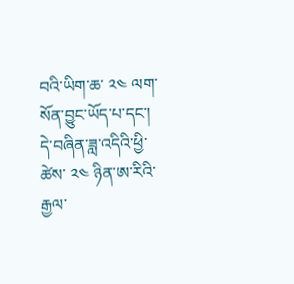བའི་ཡིག་ཆ་ ༢༤ ལག་སོན་བྱུང་ཡོད་པ་དང་། དེ་བཞིན་ཟླ་འདིའི་ཕྱི་ཚེས་ ༢༤ ཉིན་ཨ་རིའི་རྒྱལ་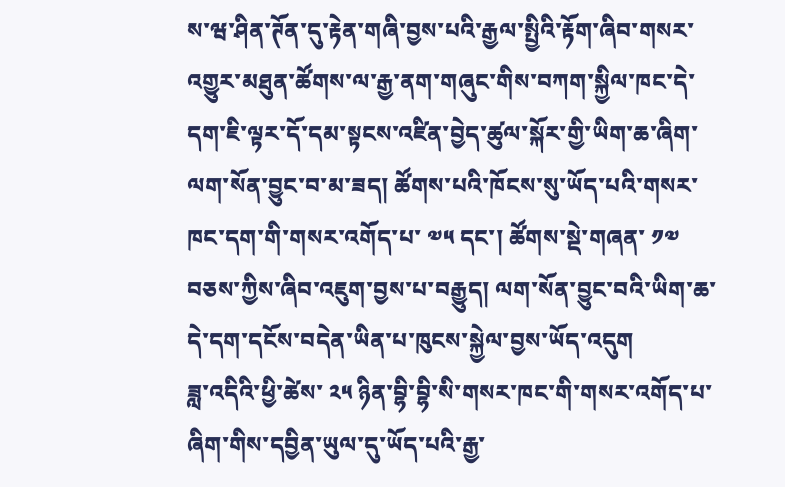ས་ཝ་ཤིན་ཊོན་དུ་རྟེན་གཞི་བྱས་པའི་རྒྱལ་སྤྱིའི་རྟོག་ཞིབ་གསར་འགྱུར་མཐུན་ཚོགས་ལ་རྒྱ་ནག་གཞུང་གིས་བཀག་སྐྱིལ་ཁང་དེ་དག་ཇི་ལྟར་དོ་དམ་སྟངས་འཛིན་བྱེད་ཚུལ་སྐོར་གྱི་ཡིག་ཆ་ཞིག་ལག་སོན་བྱུང་བ་མ་ཟད། ཚོགས་པའི་ཁོངས་སུ་ཡོད་པའི་གསར་ཁང་དག་གི་གསར་འགོད་པ་ ༧༥ དང་། ཚོགས་སྡེ་གཞན་ ༡༧ བཅས་ཀྱིས་ཞིབ་འཇུག་བྱས་པ་བརྒྱུད། ལག་སོན་བྱུང་བའི་ཡིག་ཆ་དེ་དག་དངོས་བདེན་ཡིན་པ་ཁུངས་སྐྱེལ་བྱས་ཡོད་འདུག
ཟླ་འདིའི་ཕྱི་ཚེས་ ༢༥ ཉིན་བྷི་བྷི་སི་གསར་ཁང་གི་གསར་འགོད་པ་ཞིག་གིས་དབྱིན་ཡུལ་དུ་ཡོད་པའི་རྒྱ་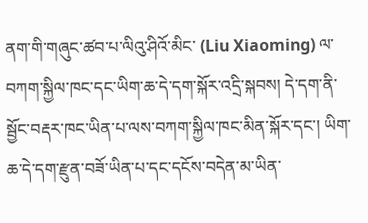ནག་གི་གཞུང་ཚབ་པ་ལིའུ་ཤིའོ་མིང་ (Liu Xiaoming) ལ་བཀག་སྐྱིལ་ཁང་དང་ཡིག་ཆ་དེ་དག་སྐོར་འདྲི་སྐབས། དེ་དག་ནི་སྦྱོང་བརྡར་ཁང་ཡིན་པ་ལས་བཀག་སྐྱིལ་ཁང་མིན་སྐོར་དང་། ཡིག་ཆ་དེ་དག་རྫུན་བཟོ་ཡིན་པ་དང་དངོས་བདེན་མ་ཡིན་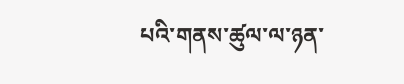པའི་གནས་ཚུལ་ལ་ཉན་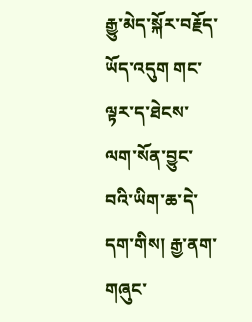རྒྱུ་མེད་སྐོར་བརྗོད་ཡོད་འདུག གང་ལྟར་ད་ཐེངས་ལག་སོན་བྱུང་བའི་ཡིག་ཆ་དེ་དག་གིས། རྒྱ་ནག་གཞུང་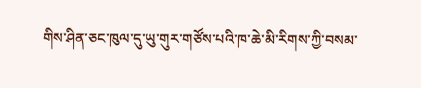གིས་ཤིན་ཅང་ཁུལ་དུ་ཡུ་གུར་གཙོས་པའི་ཁ་ཆེ་མི་རིགས་ཀྱི་བསམ་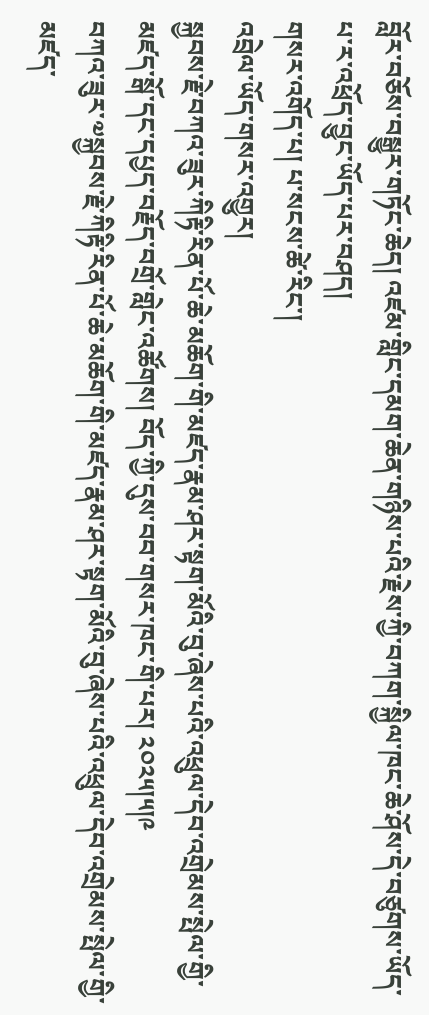བློར་བཅོས་བསྒྱུར་གཏོང་ཆེད། འཛམ་གླིང་དམག་ཆེན་གཉིས་པའི་རྗེས་ཀྱི་བཀག་སྐྱིལ་ཁང་ཆེ་ཤོས་དེ་བཙུགས་ཡོད་པ་ར་འཕྲོད་བྱུང་ཡོད་པར་བཤད།
གསར་འགོད་པ། པ་སངས་ཚེ་རིང་།
འབྲེལ་ཡོད་གསར་འགྱུར།
སྐྱབས་རྗེ་བཀའ་ཟུར་ཀིརྟི་རིན་པོ་ཆེ་མཆོག་གི་མཛད་རྣམ་ཤར་སྟག་མོའི་བུ་ཞེས་པའི་འཕྲུལ་དེབ་འགྲེམས་སྤེལ་གྱི་མཛད་སྒོ་དང་དཔྱད་བརྗོད་བགྲོ་གླེང་འཚོགས། བོད་ཀྱི་དུས་བབ་གསར་ཁང་གི་པར། ༢༠༢༥།༥།༩
བཀའ་ཟུར་༧སྐྱབས་རྗེ་ཀིརྟི་རིན་པོ་ཆེ་མཆོག་གི་མཛད་རྣམ་ཤར་སྟག་མོའི་བུ་ཞེས་པའི་འཕྲུལ་དེབ་འགྲེམས་སྤེལ་གྱི་མཛད་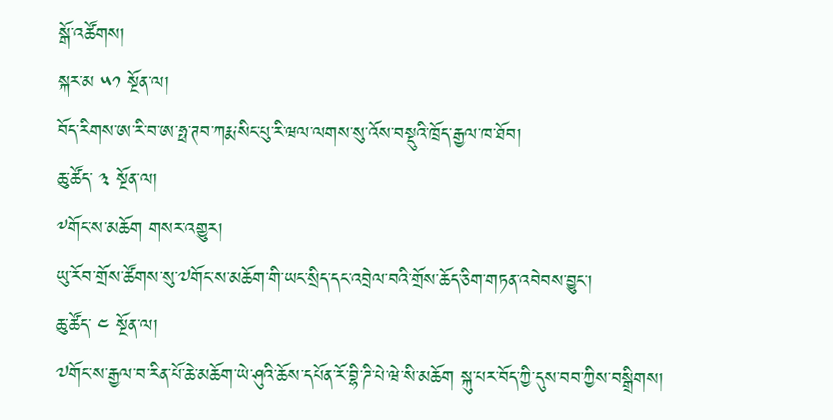སྒོ་འཚོགས།
སྐར་མ ༥༡ སྔོན་ལ།
བོད་རིགས་ཨ་རི་བ་ཨ་ཧྥ་ཊབ་ཀརྨ་སིང་པུ་རི་ཝལ་ལགས་སུ་འོས་བསྡུའི་ཁྲོད་རྒྱལ་ཁ་ཐོབ།
ཆུ་ཚོད་ ༣ སྔོན་ལ།
༸གོང་ས་མཆོག གསར་འགྱུར།
ཡུ་རོབ་གྲོས་ཚོགས་སུ་༧གོང་ས་མཆོག་གི་ཡང་སྲིད་དང་འབྲེལ་བའི་གྲོས་ཆོད་ཅིག་གཏན་འབེབས་བྱུང་།
ཆུ་ཚོད་ ༤ སྔོན་ལ།
༧གོང་ས་རྒྱལ་བ་རིན་པོ་ཆེ་མཆོག་ཡེ་ཤུའི་ཆོས་དཔོན་རོ་བྷི་ཌི་པེ་ཝེ་སི་མཆོག སྐུ་པར་བོད་ཀྱི་དུས་བབ་ཀྱིས་བསྒྲིགས།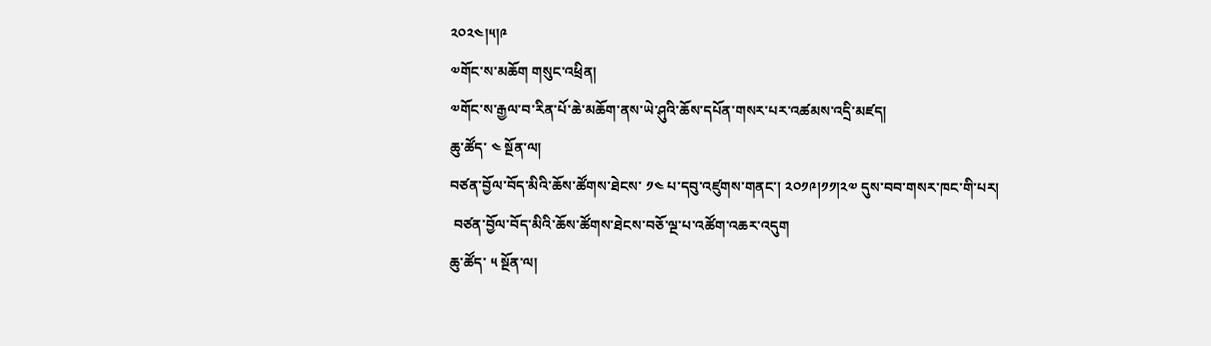༢༠༢༤།༥།༩
༧གོང་ས་མཆོག གསུང་འཕྲིན།
༧གོང་ས་རྒྱལ་བ་རིན་པོ་ཆེ་མཆོག་ནས་ཡེ་ཤུའི་ཆོས་དཔོན་གསར་པར་འཚམས་འདྲི་མཛད།
ཆུ་ཚོད་ ༤ སྔོན་ལ།
བཙན་བྱོལ་བོད་མིའི་ཆོས་ཚོགས་ཐེངས་ ༡༤ པ་དབུ་འཛུགས་གནང་། ༢༠༡༩།༡༡།༢༧ དུས་བབ་གསར་ཁང་གི་པར།
 བཙན་བྱོལ་བོད་མིའི་ཆོས་ཚོགས་ཐེངས་བཅོ་ལྔ་པ་འཚོག་འཆར་འདུག
ཆུ་ཚོད་ ༥ སྔོན་ལ།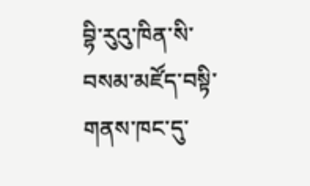བྷི་རུའུ་ཁིན་སི་བསམ་མཛོད་བསྟི་གནས་ཁང་དུ་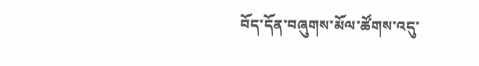བོད་དོན་བཞུགས་མོལ་ཚོགས་འདུ་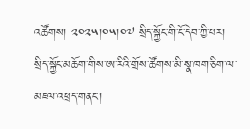འཚོགས། ༢༠༢༥།༠༥།༠༧ སྲིད་སྐྱོང་གི་ངོ་དེབ་ཀྱི་པར།
སྲིད་སྐྱོང་མཆོག་གིས་ཨ་རིའི་གྲོས་ཚོགས་མི་སྣ་ཁག་ཅིག་ལ་མཇལ་འཕྲད་གནང་།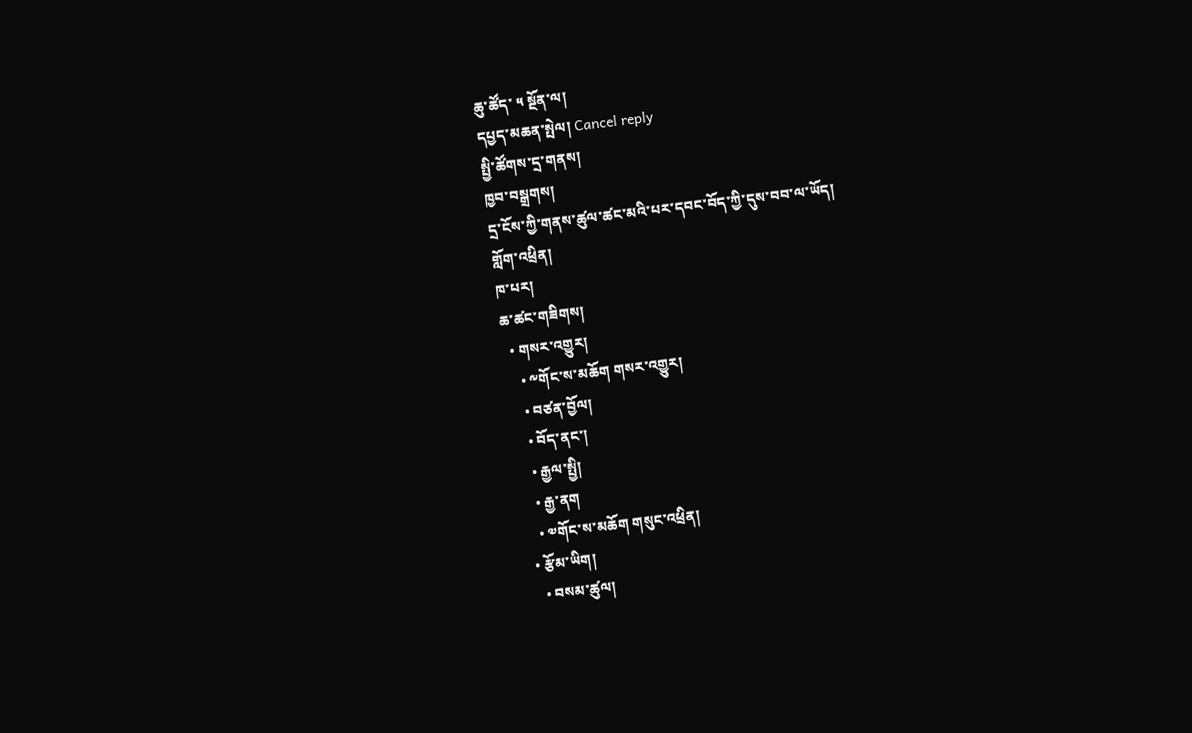ཆུ་ཚོད་ ༥ སྔོན་ལ།
དཔྱད་མཆན་སྤེལ། Cancel reply
སྤྱི་ཚོགས་དྲ་གནས།
ཁྱབ་བསྒྲགས།
དྲ་ངོས་ཀྱི་གནས་ཚུལ་ཚང་མའི་པར་དབང་བོད་ཀྱི་དུས་བབ་ལ་ཡོད།
གློག་འཕྲིན།
ཁ་པར།
ཆ་ཚང་གཟིགས།
  • གསར་འགྱུར།
    • ༸གོང་ས་མཆོག གསར་འགྱུར།
    • བཙན་བྱོལ།
    • བོད་ནང་།
    • རྒྱལ་སྤྱི།
    • རྒྱ་ནག
    • ༧གོང་ས་མཆོག གསུང་འཕྲིན།
  • རྩོམ་ཡིག།
    • བསམ་ཚུལ།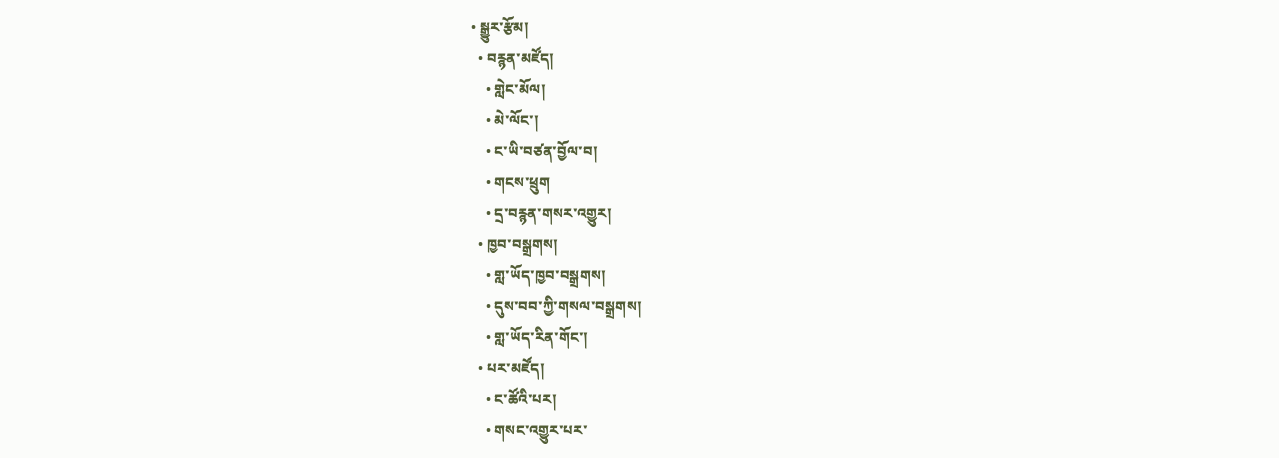• སྒྱུར་རྩོམ།
  • བརྙན་མཛོད།
    • གླེང་མོལ།
    • མེ་ལོང་།
    • ང་ཡི་བཙན་བྱོལ་བ།
    • གངས་ཕྲུག
    • དྲ་བརྙན་གསར་འགྱུར།
  • ཁྱབ་བསྒྲགས།
    • གླ་ཡོད་ཁྱབ་བསྒྲགས།
    • དུས་བབ་ཀྱི་གསལ་བསྒྲགས།
    • གླ་ཡོད་རིན་གོང་།
  • པར་མཛོད།
    • ང་ཚོའི་པར།
    • གསང་འགྱུར་པར་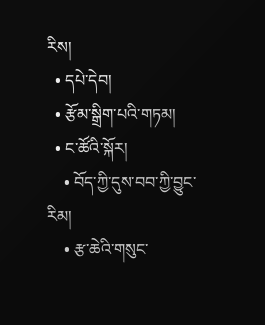རིས།
  • དཔེ་དེབ།
  • རྩོམ་སྒྲིག་པའི་གཏམ།
  • ང་ཚོའི་སྐོར།
    • བོད་ཀྱི་དུས་བབ་ཀྱི་བྱུང་རིམ།
    • རྩ་ཆེའི་གསུང་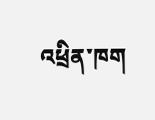འཕྲིན་ཁག